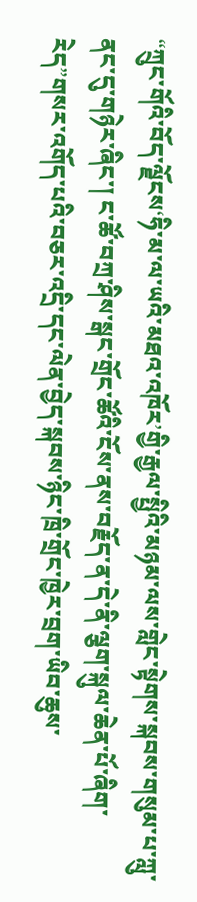“ཀྲུང་གོའི་བོད་ལྗོངས‘ཧི་མ་ལ་ཡའི་མཐའ་འཁོར’གྱི་རྒྱལ་སྤྱིའི་མཉམ་ལས་གླེང་སྟེགས་སྐབས་གསུམ་པ་ཀླུ་ནང་དུ་གཉེར་ཞིང་། ང་ཚོ་བཀྲ་ཤིས་སྒང་གྲོང་ཚོའི་ངོས་ནས་བརྗོད་ན་དེ་ནི་ལྕག་སྐུལ་ཆེན་པོ་ཞིག་རེད”གསར་འགོད་པའི་བཅར་འདྲི་དང་ལེན་བྱེད་སྐབས་ཉིང་ཁྲི་གྲོང་ཁྱེར་བྲག་ཡིབ་ཆུས་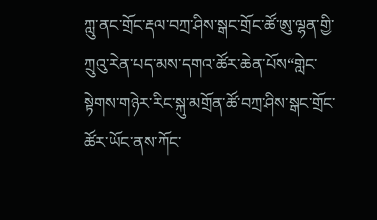ཀླུ་ནང་གྲོང་རྡལ་བཀྲ་ཤིས་སྒང་གྲོང་ཚོ་ཨུ་ལྷན་གྱི་ཀྲུའུ་རེན་པད་མས་དགའ་ཚོར་ཆེན་པོས“གླེང་སྟེགས་གཉེར་རིང་སྐུ་མགྲོན་ཚོ་བཀྲ་ཤིས་སྒང་གྲོང་ཚོར་ཡོང་ནས་ཀོང་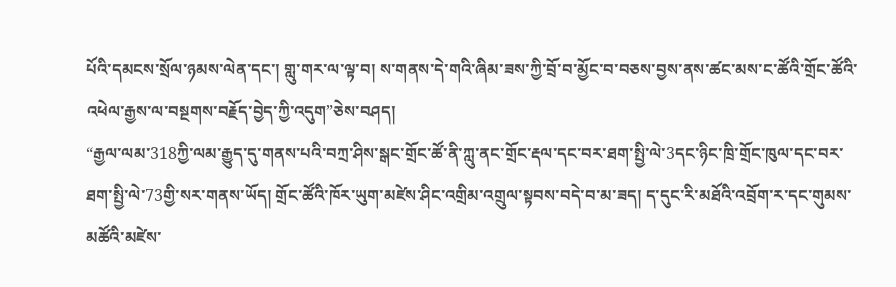པོའི་དམངས་སྲོལ་ཉམས་ལེན་དང་། གླུ་གར་ལ་ལྟ་བ། ས་གནས་དེ་གའི་ཞིམ་ཟས་ཀྱི་བྲོ་བ་མྱོང་བ་བཅས་བྱས་ནས་ཚང་མས་ང་ཚོའི་གྲོང་ཚོའི་འཕེལ་རྒྱས་ལ་བསྔགས་བརྗོད་བྱེད་ཀྱི་འདུག”ཅེས་བཤད།
“རྒྱལ་ལམ་318ཀྱི་ལམ་རྒྱུད་དུ་གནས་པའི་བཀྲ་ཤིས་སྒང་གྲོང་ཚོ་ནི་ཀླུ་ནང་གྲོང་རྡལ་དང་བར་ཐག་སྤྱི་ལེ་3དང་ཉིང་ཁྲི་གྲོང་ཁུལ་དང་བར་ཐག་སྤྱི་ལེ་73གྱི་སར་གནས་ཡོད། གྲོང་ཚོའི་ཁོར་ཡུག་མཛེས་ཤིང་འགྲིམ་འགྲུལ་སྟབས་བདེ་བ་མ་ཟད། ད་དུང་རི་མཐོའི་འབྲོག་ར་དང་གུམས་མཚོའི་མཛེས་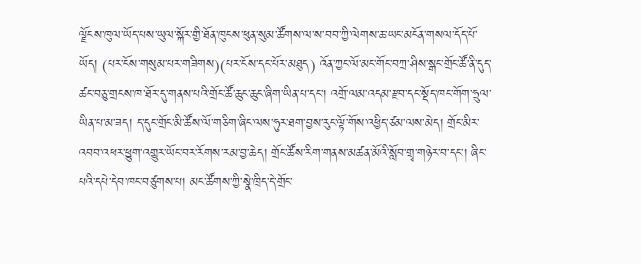ལྗོངས་ཁུལ་ཡོད་པས་ཡུལ་སྐོར་གྱི་ཐོན་ཁུངས་ཕུན་སུམ་ཚོགས་ལ་ས་བབ་ཀྱི་ལེགས་ཆ་ཡང་མངོན་གསལ་དོད་པོ་ཡོད། (པར་ངོས་གསུམ་པར་གཟིགས)(པར་ངོས་དང་པོར་མཐུད) འོན་ཀྱང་ལོ་མང་གོང་བཀྲ་ཤིས་སྒང་གྲོང་ཚོ་ནི་དུད་ཚང་བཅུ་གྲངས་ཁ་ཐོར་དུ་གནས་པའི་གྲོང་ཚོ་ཆུང་ཆུང་ཞིག་ཡིན་པ་དང་། འགྲོ་ལམ་འདམ་རྫབ་དང་སྡོད་ཁང་གོག་ཧྲུལ་ཡིན་པ་མ་ཟད། ད་དུང་གྲོང་མི་ཚོས་ལོ་གཅིག་ཞིང་ལས་ཧུར་ཐག་བྱས་རུང་ལྟོ་གོས་འཕྱིད་ཙམ་ལས་མེད། གྲོང་མིར་འབབ་འཕར་ཕྱུག་འགྱུར་ཡོང་བར་རོགས་རམ་བྱ་ཆེད། གྲོང་ཚོས་རིག་གནས་མཚན་མོའི་སློབ་གྲྭ་གཉེར་བ་དང་། ཞིང་པའི་དཔེ་དེབ་ཁང་བཙུགས་པ། མང་ཚོགས་ཀྱི་སྣེ་ཁྲིད་དེ་གྲོང་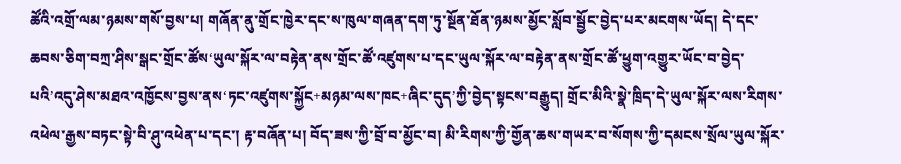ཚོའི་འགྲོ་ལམ་ཉམས་གསོ་བྱས་པ། གཞོན་ནུ་གྲོང་ཁྱེར་དང་ས་ཁུལ་གཞན་དག་ཏུ་སྔོན་ཐོན་ཉམས་མྱོང་སློབ་སྦྱོང་བྱེད་པར་མངགས་ཡོད། དེ་དང་ཆབས་ཅིག་བཀྲ་ཤིས་སྒང་གྲོང་ཚོས‘ཡུལ་སྐོར་ལ་བརྟེན་ནས་གྲོང་ཚོ་འཛུགས་པ་དང་ཡུལ་སྐོར་ལ་བརྟེན་ནས་གྲོང་ཚོ་ཕྱུག་འགྱུར་ཡོང་བ་བྱེད་པའི’འདུ་ཤེས་མཐའ་འཁྱོངས་བྱས་ནས‘ཏང་འཛུགས་སྐྱོང+མཉམ་ལས་ཁང+ཞིང་དུད’ཀྱི་བྱེད་སྟངས་བརྒྱུད། གྲོང་མིའི་སྣེ་ཁྲིད་དེ་ཡུལ་སྐོར་ལས་རིགས་འཕེལ་རྒྱས་བཏང་སྟེ་བི་ཤུ་འཕེན་པ་དང་། རྟ་བཞོན་པ། བོད་ཟས་ཀྱི་བྲོ་བ་མྱོང་བ། མི་རིགས་ཀྱི་གྱོན་ཆས་གཡར་བ་སོགས་ཀྱི་དམངས་སྲོལ་ཡུལ་སྐོར་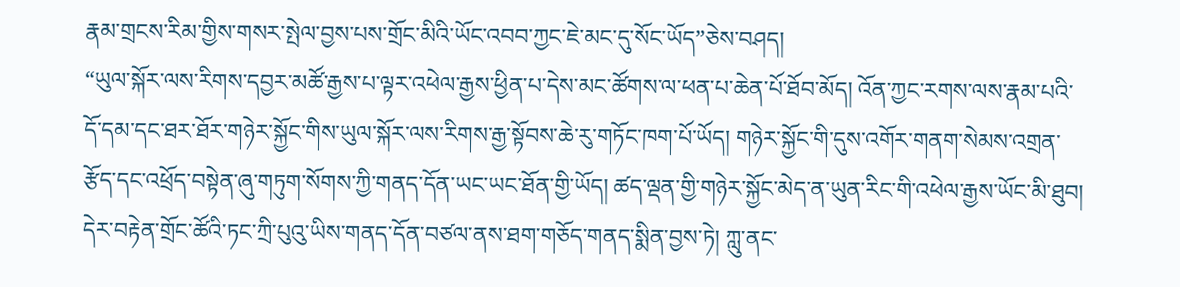རྣམ་གྲངས་རིམ་གྱིས་གསར་སྤེལ་བྱས་པས་གྲོང་མིའི་ཡོང་འབབ་ཀྱང་ཇེ་མང་དུ་སོང་ཡོད”ཅེས་བཤད།
“ཡུལ་སྐོར་ལས་རིགས་དབྱར་མཚོ་རྒྱས་པ་ལྟར་འཕེལ་རྒྱས་ཕྱིན་པ་དེས་མང་ཚོགས་ལ་ཕན་པ་ཆེན་པོ་ཐོབ་མོད། འོན་ཀྱང་རགས་ལས་རྣམ་པའི་དོ་དམ་དང་ཐར་ཐོར་གཉེར་སྐྱོང་གིས་ཡུལ་སྐོར་ལས་རིགས་རྒྱ་སྟོབས་ཆེ་རུ་གཏོང་ཁག་པོ་ཡོད། གཉེར་སྐྱོང་གི་དུས་འགོར་གནག་སེམས་འགྲན་རྩོད་དང་འཕྲོད་བསྟེན་ཞུ་གཏུག་སོགས་ཀྱི་གནད་དོན་ཡང་ཡང་ཐོན་གྱི་ཡོད། ཚད་ལྡན་གྱི་གཉེར་སྐྱོང་མེད་ན་ཡུན་རིང་གི་འཕེལ་རྒྱས་ཡོང་མི་ཐུབ། དེར་བརྟེན་གྲོང་ཚོའི་ཏང་ཀྲི་པུའུ་ཡིས་གནད་དོན་བཙལ་ནས་ཐག་གཅོད་གནད་སྨིན་བྱས་ཏེ། ཀླུ་ནང་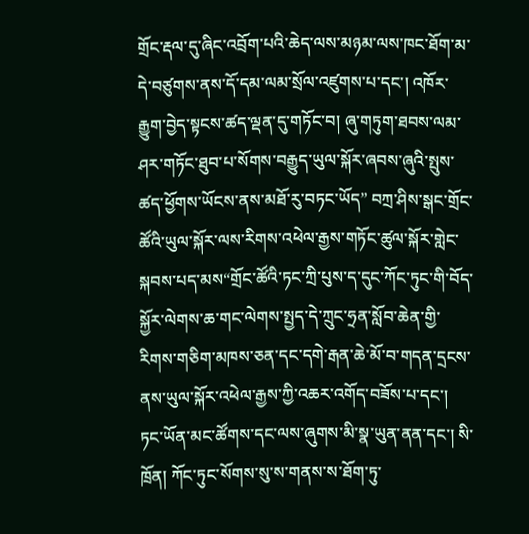གྲོང་རྡལ་དུ་ཞིང་འབྲོག་པའི་ཆེད་ལས་མཉམ་ལས་ཁང་ཐོག་མ་དེ་བཙུགས་ནས་དོ་དམ་ལམ་སྲོལ་འཛུགས་པ་དང་། འཁོར་རྒྱུག་བྱེད་སྟངས་ཚད་ལྡན་དུ་གཏོང་བ། ཞུ་གཏུག་ཐབས་ལམ་ཤར་གཏོང་ཐུབ་པ་སོགས་བརྒྱུད་ཡུལ་སྐོར་ཞབས་ཞུའི་སྤུས་ཚད་ཕྱོགས་ཡོངས་ནས་མཐོ་རུ་བཏང་ཡོད” བཀྲ་ཤིས་སྒང་གྲོང་ཚོའི་ཡུལ་སྐོར་ལས་རིགས་འཕེལ་རྒྱས་གཏོང་ཚུལ་སྐོར་གླེང་སྐབས་པད་མས“གྲོང་ཚོའི་ཏང་ཀྲི་པུས་ད་དུང་ཀོང་ཏུང་གི་བོད་སྐྱོར་ལེགས་ཆ་གང་ལེགས་སྤྱད་དེ་ཀྲུང་ཧྲན་སློབ་ཆེན་གྱི་རིགས་གཅིག་མཁས་ཅན་དང་དགེ་རྒན་ཆེ་མོ་བ་གདན་དྲངས་ནས་ཡུལ་སྐོར་འཕེལ་རྒྱས་ཀྱི་འཆར་འགོད་བཟོས་པ་དང་། ཏང་ཡོན་མང་ཚོགས་དང་ལས་ཞུགས་མི་སྣ་ཡུན་ནན་དང་། སི་ཁྲོན། ཀོང་ཏུང་སོགས་སུ་ས་གནས་ས་ཐོག་ཏུ་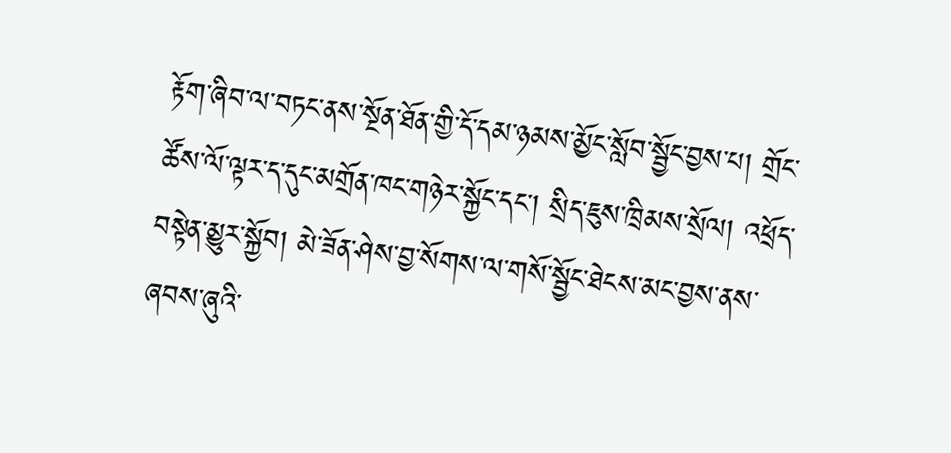རྟོག་ཞིབ་ལ་བཏང་ནས་སྔོན་ཐོན་གྱི་དོ་དམ་ཉམས་མྱོང་སློབ་སྦྱོང་བྱས་པ། གྲོང་ཚོས་ལོ་ལྟར་ད་དུང་མགྲོན་ཁང་གཉེར་སྐྱོང་དང་། སྲིད་ཇུས་ཁྲིམས་སྲོལ། འཕྲོད་བསྟེན་མྱུར་སྐྱོབ། མེ་ཟོན་ཤེས་བྱ་སོགས་ལ་གསོ་སྦྱོང་ཐེངས་མང་བྱས་ནས་ཞབས་ཞུའི་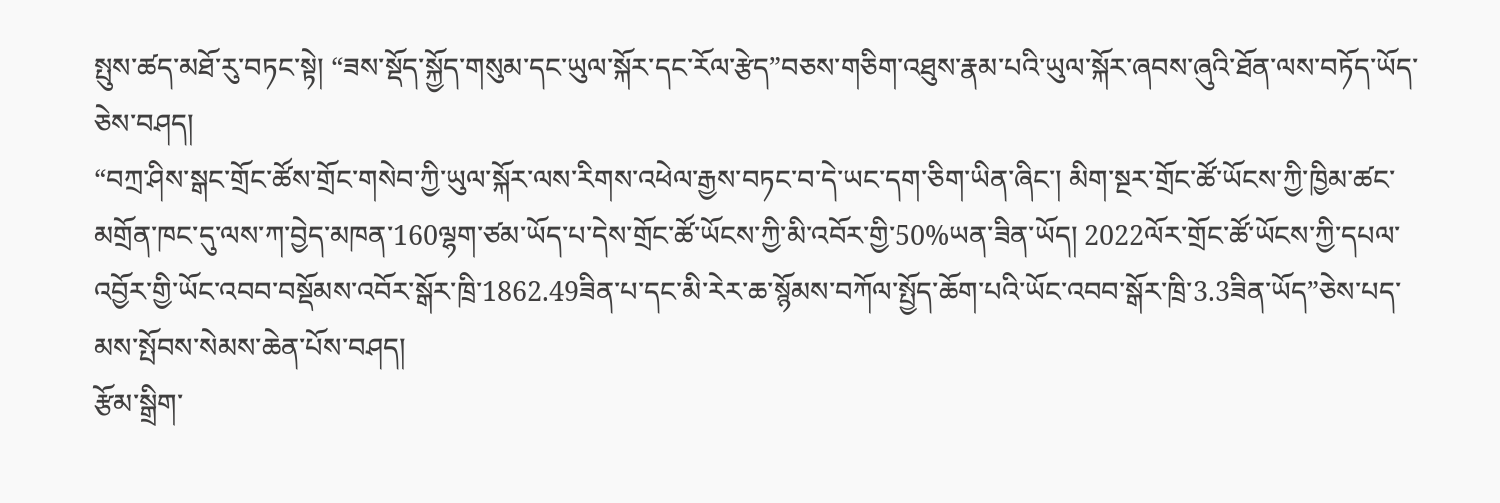སྤུས་ཚད་མཐོ་རུ་བཏང་སྟེ། “ཟས་སྡོད་སྐྱོད་གསུམ་དང་ཡུལ་སྐོར་དང་རོལ་རྩེད”བཅས་གཅིག་འཐུས་རྣམ་པའི་ཡུལ་སྐོར་ཞབས་ཞུའི་ཐོན་ལས་བཏོད་ཡོད་ཅེས་བཤད།
“བཀྲ་ཤིས་སྒང་གྲོང་ཚོས་གྲོང་གསེབ་ཀྱི་ཡུལ་སྐོར་ལས་རིགས་འཕེལ་རྒྱས་བཏང་བ་དེ་ཡང་དག་ཅིག་ཡིན་ཞིང་། མིག་སྔར་གྲོང་ཚོ་ཡོངས་ཀྱི་ཁྱིམ་ཚང་མགྲོན་ཁང་དུ་ལས་ཀ་བྱེད་མཁན་160ལྷག་ཙམ་ཡོད་པ་དེས་གྲོང་ཚོ་ཡོངས་ཀྱི་མི་འབོར་གྱི་50%ཡན་ཟིན་ཡོད། 2022ལོར་གྲོང་ཚོ་ཡོངས་ཀྱི་དཔལ་འབྱོར་གྱི་ཡོང་འབབ་བསྡོམས་འབོར་སྒོར་ཁྲི་1862.49ཟིན་པ་དང་མི་རེར་ཆ་སྙོམས་བཀོལ་སྤྱོད་ཆོག་པའི་ཡོང་འབབ་སྒོར་ཁྲི་3.3ཟིན་ཡོད”ཅེས་པད་མས་སྤོབས་སེམས་ཆེན་པོས་བཤད།
རྩོམ་སྒྲིག་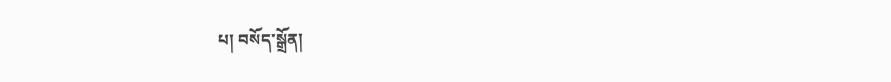པ། བསོད་སྒྲོན།